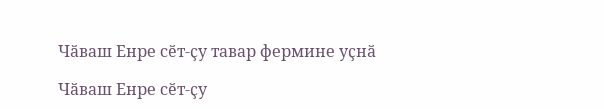Чӑваш Енре сӗт-ҫу тавар фермине уҫнӑ

Чӑваш Енре сӗт-ҫу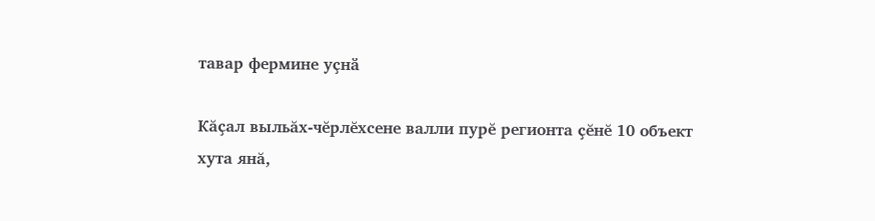тавар фермине уҫнӑ

Кăҫал выльăх-чĕрлĕхсене валли пурĕ регионта ҫĕнĕ 10 объект хута янă,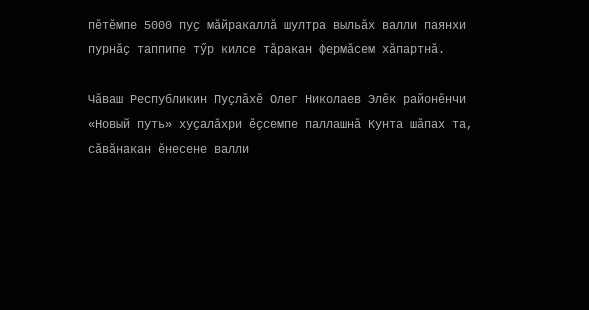пĕтĕмпе 5000 пуҫ мăйракаллă шултра выльăх валли паянхи пурнăҫ таппипе тӳр килсе тăракан фермăсем хăпартнă.

Чăваш Республикин Пуҫлăхĕ Олег Николаев Элĕк районĕнчи «Новый путь» хуҫалăхри ĕҫсемпе паллашнă Кунта шăпах та, сăвăнакан ĕнесене валли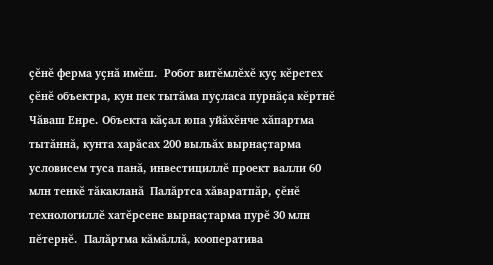ҫĕнĕ ферма уҫнă имĕш.  Робот витĕмлĕхĕ куҫ кĕретех ҫĕнĕ объектра, кун пек тытăма пуҫласа пурнăҫа кĕртнĕ Чăваш Енре. Объекта кăҫал юпа уйăхĕнче хăпартма тытăннă, кунта харăсах 200 выльăх вырнаҫтарма условисем туса панă, инвестициллĕ проект валли 60 млн тенкĕ тăкакланă  Палăртса хăваратпăр, ҫĕнĕ технологиллĕ хатĕрсене вырнаҫтарма пурĕ 30 млн пĕтернĕ.  Палăртма кăмăллă, кооператива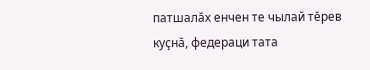патшалăх енчен те чылай тĕрев куҫнă, федераци тата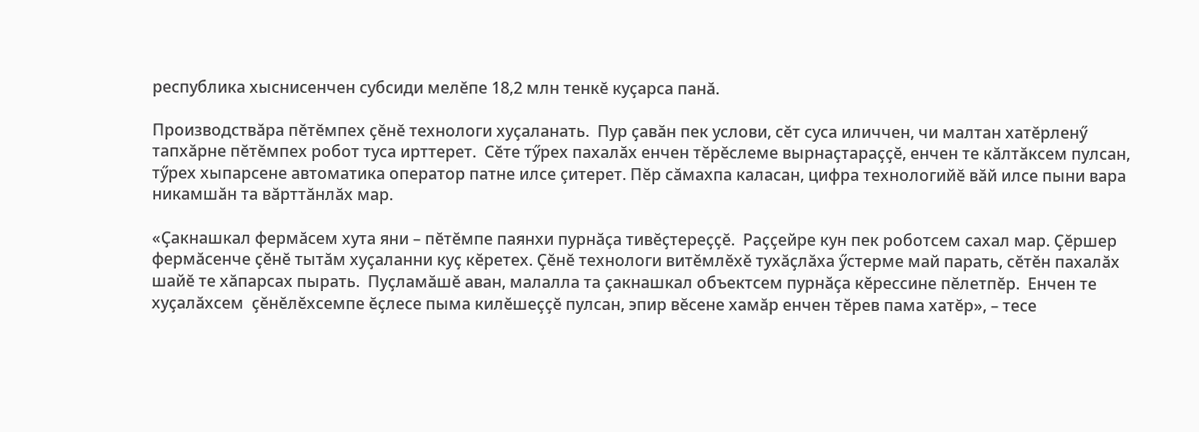республика хыснисенчен субсиди мелĕпе 18,2 млн тенкĕ куҫарса панă.

Производствăра пĕтĕмпех ҫĕнĕ технологи хуҫаланать.  Пур ҫавăн пек услови, сĕт суса иличчен, чи малтан хатĕрленӳ тапхăрне пĕтĕмпех робот туса ирттерет.  Сĕте тӳрех пахалăх енчен тĕрĕслеме вырнаҫтараҫҫĕ, енчен те кăлтăксем пулсан, тӳрех хыпарсене автоматика оператор патне илсе ҫитерет. Пĕр сăмахпа каласан, цифра технологийĕ вăй илсе пыни вара никамшăн та вăрттăнлăх мар.

«Ҫакнашкал фермăсем хута яни – пĕтĕмпе паянхи пурнăҫа тивĕҫтереҫҫĕ.  Раҫҫейре кун пек роботсем сахал мар. Ҫĕршер фермăсенче ҫĕнĕ тытăм хуҫаланни куҫ кĕретех. Ҫĕнĕ технологи витĕмлĕхĕ тухăҫлăха ӳстерме май парать, сĕтĕн пахалăх шайĕ те хăпарсах пырать.  Пуҫламăшĕ аван, малалла та ҫакнашкал объектсем пурнăҫа кĕрессине пĕлетпĕр.  Енчен те хуҫалăхсем  ҫĕнĕлĕхсемпе ĕҫлесе пыма килĕшеҫҫĕ пулсан, эпир вĕсене хамăр енчен тĕрев пама хатĕр», – тесе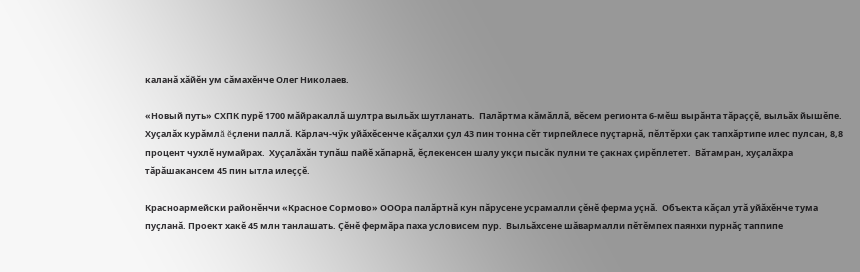каланă хăйĕн ум сăмахĕнче Олег Николаев.

«Новый путь» СХПК пурĕ 1700 мăйракаллă шултра выльăх шутланать.  Палăртма кăмăллă, вĕсем регионта 6-мĕш вырăнта тăраҫҫĕ, выльăх йышĕпе. Хуҫалăх курăмлă ĕҫлени паллă. Кăрлач-чӳк уйăхĕсенче кăҫалхи ҫул 43 пин тонна сĕт тирпейлесе пуҫтарнă, пĕлтĕрхи ҫак тапхăртипе илес пулсан, 8,8 процент чухлĕ нумайрах.  Хуҫалăхăн тупăш пайĕ хăпарнă, ĕҫлекенсен шалу укҫи пысăк пулни те ҫакнах ҫирĕплетет.  Вăтамран, хуҫалăхра тăрăшакансем 45 пин ытла илеҫҫĕ.

Красноармейски районĕнчи «Красное Сормово» ОООра палăртнă кун пăрусене усрамалли ҫĕнĕ ферма уҫнă.  Объекта кăҫал утă уйăхĕнче тума пуҫланă. Проект хакĕ 45 млн танлашать. Ҫĕнĕ фермăра паха условисем пур.  Выльăхсене шăвармалли пĕтĕмпех паянхи пурнăҫ таппипе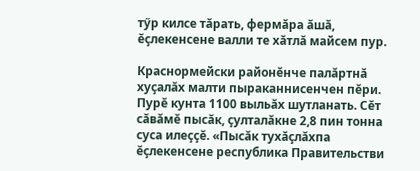тӳр килсе тăрать, фермăра ăшă, ĕҫлекенсене валли те хăтлă майсем пур.

Краснормейски районĕнче палăртнă хуҫалăх малти пыраканнисенчен пĕри. Пурĕ кунта 1100 выльăх шутланать. Сĕт сăвăмĕ пысăк, ҫулталăкне 2,8 пин тонна суса илеҫҫĕ. «Пысăк тухăҫлăхпа ĕҫлекенсене республика Правительстви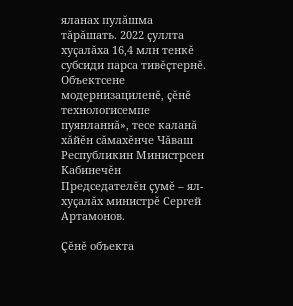яланах пулăшма тăрăшать. 2022 ҫуллта хуҫалăха 16,4 млн тенкĕ субсиди парса тивĕҫтернĕ.  Объектсене модернизациленĕ, ҫĕнĕ технологисемпе пуянланнă», тесе каланă хăйĕн сăмахĕнче Чăваш Республикин Министрсен Кабинечĕн Председателĕн ҫумĕ – ял-хуҫалăх министрĕ Сергей Артамонов.

Ҫĕнĕ объекта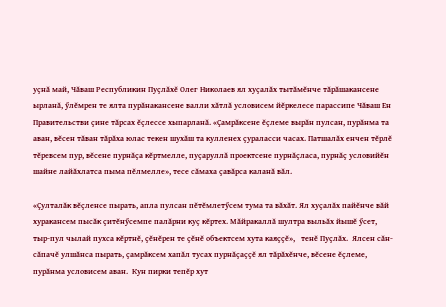уҫнă май, Чăваш Республикин Пуҫлăхĕ Олег Николаев ял хуҫалăх тытăмĕнче тăрăшакансене ырланă, ӳлĕмрен те ялта пурăнакансене валли хăтлă условисем йĕркелесе парассипе Чăваш Ен Правительстви ҫине тăрсах ĕҫлессе хыпарланă. «Ҫамрăксене ĕҫлеме вырăн пулсан, пурăнма та аван, вĕсен тăван тăрăха юлас текен шухăш та кулленех ҫураласси часах. Патшалăх енчен тĕрлĕ тĕревсем пур, вĕсене пурнăҫа кĕртмелле, пуҫаруллă проектсене пурнăҫласа, пурнăҫ условийĕн шайне лайăхлатса пыма пĕлмелле», тесе сăмаха ҫавăрса каланă вăл.

«Ҫулталăк вĕҫленсе пырать, апла пулсан пĕтĕмлетӳсем тума та вăхăт. Ял хуҫалăх пайĕнче вăй хуракансем пысăк ҫитĕнӳсемпе палăрни куҫ кĕртех. Мăйракаллă шултра выльăх йышĕ ӳсет, тыр-пул чылай пухса кĕртнĕ, ҫĕнĕрен те ҫĕнĕ объектсем хута каяҫҫĕ»,   тенĕ Пуҫлăх.  Ялсен сăн-сăпачĕ улшăнса пырать, ҫамрăксем хапăл тусах пурнăҫаҫҫĕ ял тăрăхĕнче, вĕсене ĕҫлеме, пурăнма условисем аван.  Кун пирки тепĕр хут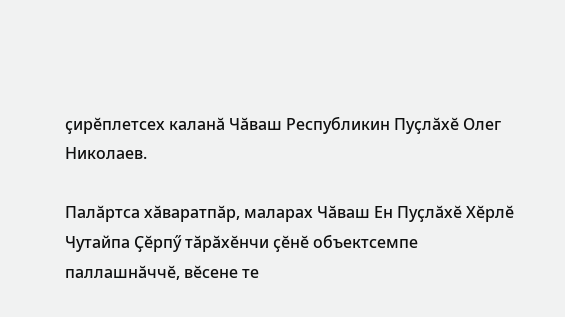ҫирĕплетсех каланă Чăваш Республикин Пуҫлăхĕ Олег Николаев.

Палăртса хăваратпăр, маларах Чăваш Ен Пуҫлăхĕ Хĕрлĕ Чутайпа Ҫĕрпӳ тăрăхĕнчи ҫĕнĕ объектсемпе паллашнăччĕ, вĕсене те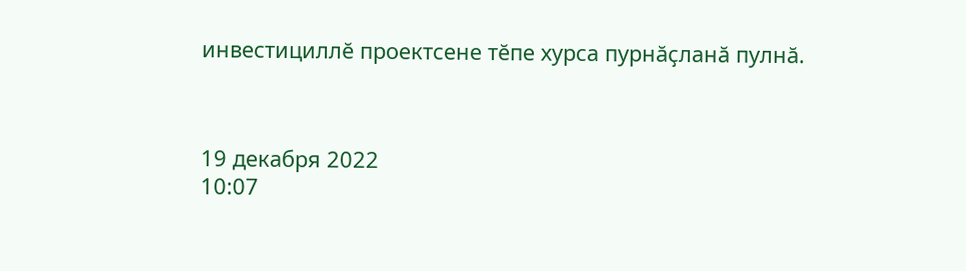инвестициллĕ проектсене тĕпе хурса пурнăҫланă пулнă.



19 декабря 2022
10:07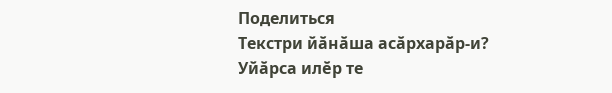Поделиться
Текстри йӑнӑша асӑрхарӑр-и?
Уйӑрса илӗр те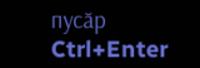пусӑр Ctrl+Enter